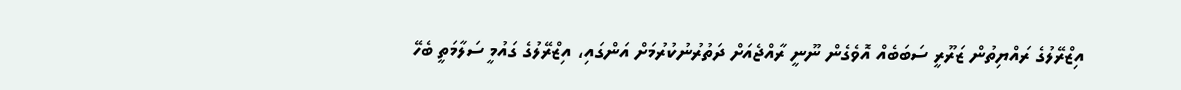އިޒްރޭލުގެ ރައްޔިތުން ޒަރޫރީ ސަބަބެއް އޮވެގެން ނޫނީ ރާއްޖެއަށް ދަތުރުނުކުރުމަށް އަންގައި، އިޒްރޭލުގެ ގައުމީ ސަލާމަތީ ބެހޭ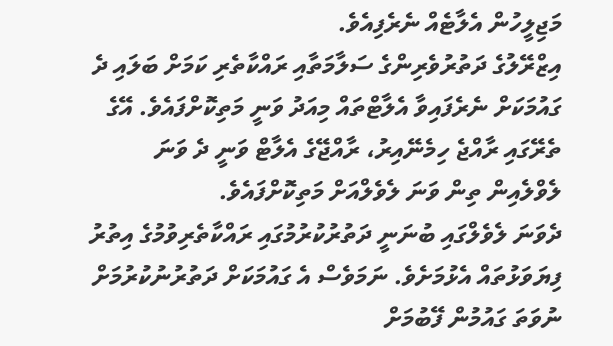މަޖިލީހުން އެލާޓެއް ނެރެފިއެވެ.
އިޒްރޭލުގެ ދަތުރުވެރިންގެ ސަލާމަތާއި ރައްކާތެރި ކަމަށް ބަލައި ދެ ގައުމަކަށް ނެރެފައިވާ އެލާޓްތައް މިއަދު ވަނީ މަތިކޮށްފައެވެ. އޭގެ ތެރޭގައި ރާއްޖެ ހިމެނޭއިރު، ރާއްޖޭގެ އެލާޓް ވަނީ ދެ ވަނަ ލެވްލެއިން ތިން ވަނަ ލެވެލްއަށް މަތިކޮށްފައެވެ.
ދެވަނަ ލެވެލްގައި ބުނަނީ ދަތުރުކުރުމުގައި ރައްކާތެރިވުމުގެ އިތުރު ފިޔަވަޅުތައް އެޅުމަށެވެ. ނަމަވެސް އެ ގައުމަކަށް ދަތުރުނުކުރުމަށް ނުވަތަ ގައުމުން ފޭބުމަށް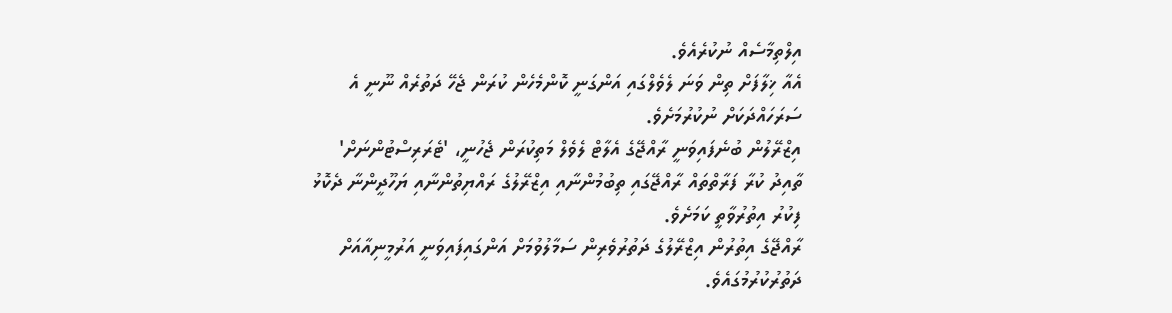އިލްތިމާސެއް ނުކުރެއެވެ.
އެއާ ޚިލާފަށް ތިން ވަނަ ލެވެލްގައި އަންގަނީ ކޮންމެހެން ކުރަން ޖެހޭ ދަތުރެއް ނޫނީ އެ ސަރަހައްދަކަށް ނުކުރުމަށެވެ.
އިޒްރޭލުން ބުނެފައިވަނީ ރާއްޖޭގެ އެލާޓް ލެވެލް މަތިކުރަން ޖެހުނީ، 'ޓެރަރިސްޓުންނަށް' ތާއިދު ކުރާ ފަރާތްތައް ރާއްޖޭގައި ތިބުމުންނާއި އިޒްރޭލުގެ ރައްޔިތުންނާއި ޔަހޫދީންނާ ދެކޮޅު ފިކުރު އިތުރުވާތީ ކަމަށެވެ.
ރާއްޖޭގެ އިތުރުން އިޒްރޭލުގެ ދަތުރުވެރިން ސަމާލުވުމަށް އަންގައިފައިވަނީ އަރުމީނިއާއަށް ދަތުރުކުރުމުގައެވެ.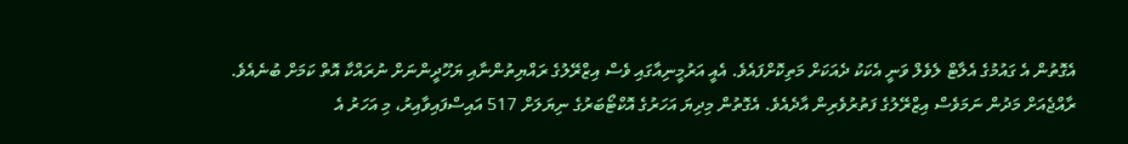އެގޮތުން އެ ގައުމުގެ އެލާޓް ލެވެލް ވަނީ އެކަކު ދެއަކަށް މަތިކޮށްފައެވެ. އެއީ އަރުމީނިއާގައި ވެސް އިޒްރޭލުގެ ރައްޔިތުންނާއި ޔަހޫދީންނަށް ނުރައްކާ އޮތް ކަމަށް ބުނެއެވެ.
ރާއްޖެއަށް މަދުން ނަމަވެސް އިޒްރޭލުގެ ފަތުރުވެރިން އާދެއެވެ. އެގޮތުން މިދިޔަ އަހަރުގެ އޮކްޓޯބަރުގެ ނިޔަލަށް 517 އައިސްފައިވާއިރު، މި އަހަރު އެ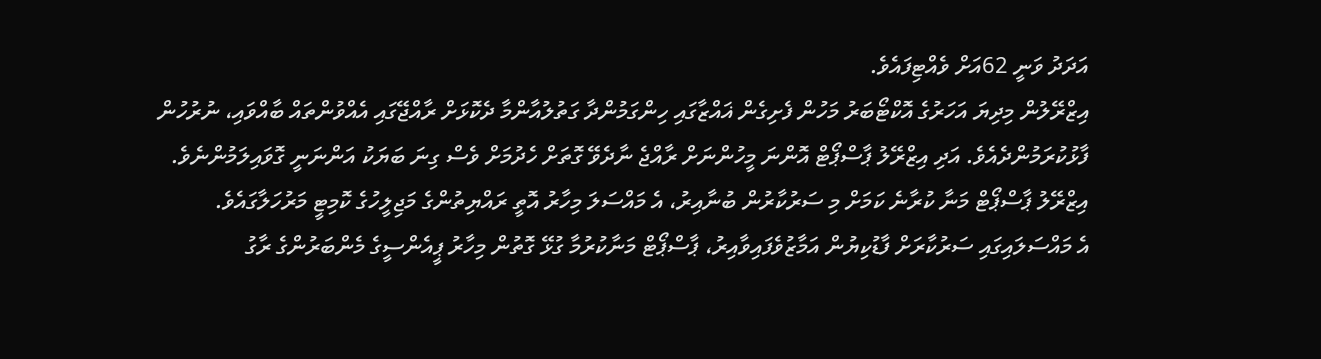އަދަދު ވަނީ 62އަށް ވެއްޓިފައެވެ.
އިޒްރޭލުން މިދިޔަ އަހަރުގެ އޮކްޓޯބަރު މަހުން ފެށިގެން ޣައްޒާގައި ހިންގަމުންދާ ގަތުލުއާންމާ ދެކޮޅަށް ރާއްޖޭގައި އެއްވުންތައް ބާއްވައި، ނުރުހުން ފާޅުކުރަމުންދެއެވެ. އަދި އިޒްރޭލު ޕާސްޕޯޓް އޮންނަ މީހުންނަށް ރާއްޖެ ނާދެވޭ ގޮތަށް ހެދުމަށް ވެސް ގިނަ ބަޔަކު އަންނަނީ ގޮވައިލަމުންނެވެ.
އިޒްރޭލު ޕާސްޕޯޓް މަނާ ކުރާނެ ކަމަށް މި ސަރުކާރުން ބުނާއިރު، އެ މައްސަލަ މިހާރު އޮތީ ރައްޔިތުންގެ މަޖިލީހުގެ ކޮމިޓީ މަރުހަލާގައެވެ.
އެ މައްސަލައިގައި ސަރުކާރަށް ފާޑުކިޔުން އަމާޒުވެފައިވާއިރު، ޕާސްޕޯޓް މަނާކުރުމާ ގުޅޭ ގޮތުން މިހާރު ޕީއެންސީގެ މެންބަރުންގެ ރާގު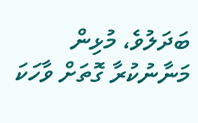ބަދަލުވެ، މުޅިން މަނާނުކުރާ ގޮތަށް ވާހަކަ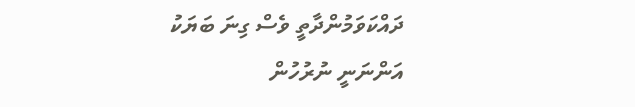ދައްކަވަމުންދާތީ ވެސް ގިނަ ބަޔަކު އަންނަނީ ނުރުހުން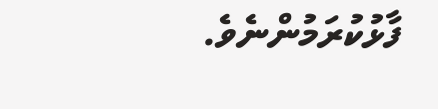ފާޅުކުރަމުންނެވެ.